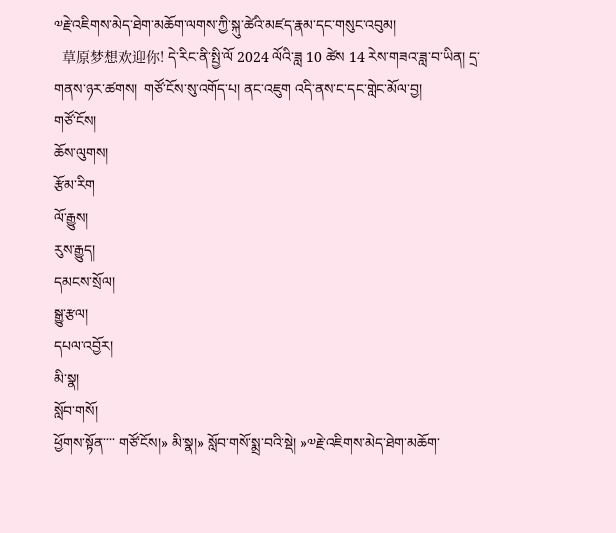༧རྗེ་འཇིགས་མེད་ཐེག་མཆོག་ལགས་ཀྱི་སྐུ་ཚེའི་མཛད་རྣམ་དང་གསུང་འབུམ།
  草原梦想欢迎你! དེ་རིང་ནི་སྤྱི་ལོ 2024 ལོའི་ཟླ 10 ཚེས 14 རེས་གཟའ་ཟླ་བ་ཡིན། དྲ་གནས་ཉར་ཚགས།  གཙོ་ངོས་སུ་འགོད་པ། ནང་འཇུག འདི་ནས་ང་དང་གླེང་མོལ་བྱ།
གཙོ་ངོས།
ཆོས་ལུགས།
རྩོམ་རིག
ལོ་རྒྱུས།
རུས་རྒྱུད།
དམངས་སྲོལ།
སྒྱུ་རྩལ།
དཔལ་འབྱོར།
མི་སྣ།
སློབ་གསོ།
ཕྱོགས་སྟོན་་་་ གཙོ་ངོས།» མི་སྣ།» སློབ་གསོ་སྨྲ་བའི་སྡེ། »༧རྗེ་འཇིགས་མེད་ཐེག་མཆོག་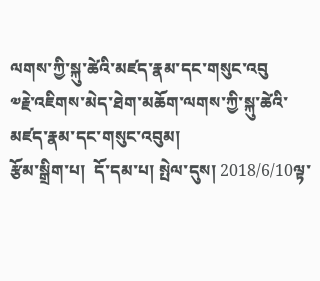ལགས་ཀྱི་སྐུ་ཚེའི་མཛད་རྣམ་དང་གསུང་འབུ
༧རྗེ་འཇིགས་མེད་ཐེག་མཆོག་ལགས་ཀྱི་སྐུ་ཚེའི་མཛད་རྣམ་དང་གསུང་འབུམ།
རྩོམ་སྒྲིག་པ།  དོ་དམ་པ། སྤེལ་དུས། 2018/6/10ལྟ་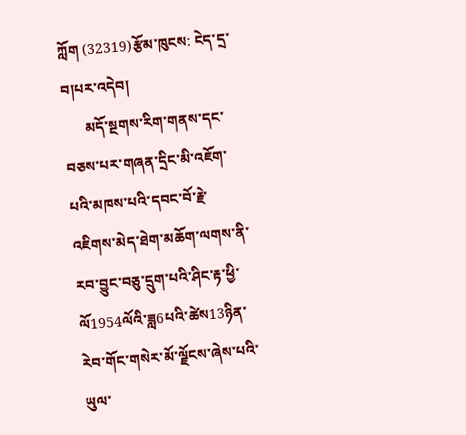ཀློག (32319)རྩོམ་ཁུངས: ངེད་དྲ་བ།པར་འདེབ།
      མདོ་སྔགས་རིག་གནས་དང་བཅས་པར་གཞན་དྲིང་མི་འཇོག་པའི་མཁས་པའི་དབང་བོ་རྗེ་འཇིགས་མེད་ཐེག་མཆོག་ལགས་ནི་རབ་བྱུང་བཅུ་དྲུག་པའི་ཤིང་རྟ་ཕྱི་ལོ1954ལོའི་ཟླ6པའི་ཚེས13ཉིན་རེབ་གོང་གསེར་མོ་ལྗོངས་ཞེས་པའི་ཡུལ་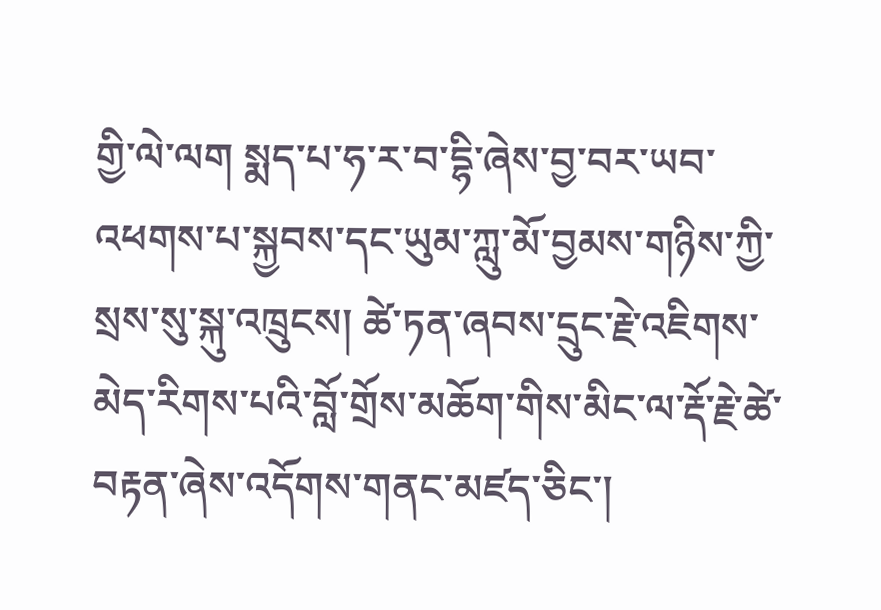གྱི་ལེ་ལག སྨད་པ་ཧ་ར་བ་དྷི་ཞེས་བྱ་བར་ཡབ་འཕགས་པ་སྐྱབས་དང་ཡུམ་ཀླུ་མོ་བྱམས་གཉིས་ཀྱི་སྲས་སུ་སྐུ་འཁྲུངས། ཚེ་ཏན་ཞབས་དྲུང་རྗེ་འཇིགས་མེད་རིགས་པའི་བློ་གྲོས་མཆོག་གིས་མིང་ལ་རྡོ་རྗེ་ཚེ་བརྟན་ཞེས་འདོགས་གནང་མཛད་ཅིང་།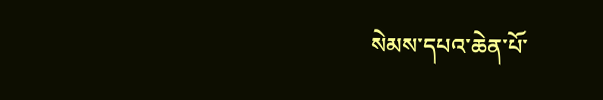སེམས་དཔའ་ཆེན་པོ་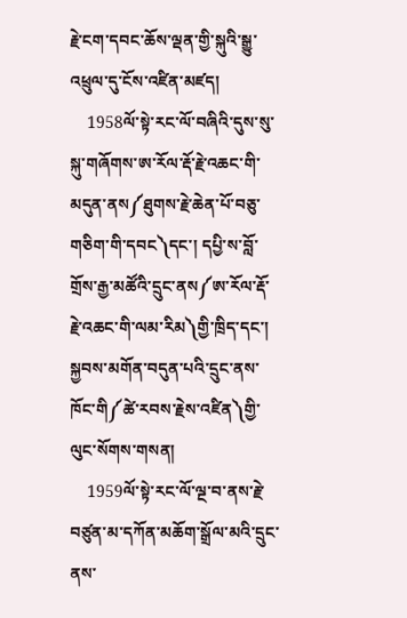རྗེ་ངག་དབང་ཆོས་ལྡན་གྱི་སྐུའི་སྒྱུ་འཕྲུལ་དུ་ངོས་འཛིན་མཛད།
    1958ལོ་སྟེ་རང་ལོ་བཞིའི་དུས་སུ་སྐུ་གཞོགས་ཨ་རོལ་རྡོ་རྗེ་འཆང་གི་མདུན་ནས༼ཐུགས་རྗེ་ཆེན་པོ་བཅུ་གཅིག་གི་དབང༽དང་། དཔྱི་ས་བློ་གྲོས་རྒྱ་མཚོའི་དྲུང་ནས༼ཨ་རོལ་རྡོ་རྗེ་འཆང་གི་ལམ་རིམ༽གྱི་ཁྲིད་དང་། སྐྱབས་མགོན་བདུན་པའི་དྲུང་ནས་ཁོང་གི༼ཚེ་རབས་རྗེས་འཛིན༽གྱི་ལུང་སོགས་གསན།
    1959ལོ་སྟེ་རང་ལོ་ལྔ་བ་ནས་རྗེ་བཙུན་མ་དཀོན་མཆོག་སྒྲོལ་མའི་དྲུང་ནས་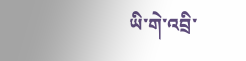ཡི་གེ་འབྲི་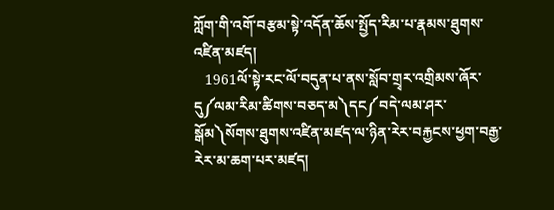ཀློག་གི་འགོ་བརྩམ་སྟེ་འདོན་ཆོས་སྤྱོད་རིམ་པ་རྣམས་ཐུགས་འཛིན་མཛད།
   1961ལོ་སྟེ་རང་ལོ་བདུན་པ་ནས་སློབ་གྲྭར་འགྲིམས་ཞོར་དུ༼ལམ་རིམ་ཚིགས་བཅད་མ༽དང༼བདེ་ལམ་ཤར་སྒོམ༽སོགས་ཐུགས་འཛིན་མཛད་ལ་ཉིན་རེར་བརྐྱངས་ཕྱག་བརྒྱ་རེར་མ་ཆག་པར་མཛད།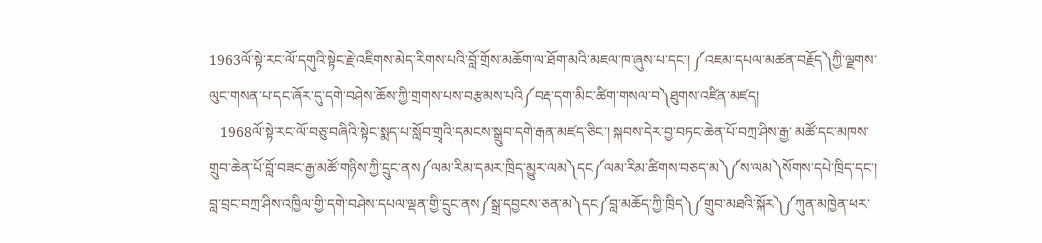1963ལོ་སྟེ་རང་ལོ་དགུའི་སྟེང་རྗེ་འཇིགས་མེད་རིགས་པའི་བློ་གྲོས་མཆོག་ལ་ཐོག་མའི་མཇལ་ཁ་ཞུས་པ་དང་། ༼འཇམ་དཔལ་མཚན་བརྗོད༽ཀྱི་ལྗགས་ལུང་གསན་པ་དང་ཞོར་དུ་དགེ་བཤེས་ཆོས་ཀྱི་གྲགས་པས་བརྩམས་པའི༼བརྡ་དག་མིང་ཚིག་གསལ་བ༽ཐུགས་འཛིན་མཛད།
   1968ལོ་སྟེ་རང་ལོ་བཅུ་བཞིའི་སྟེང་སྨད་པ་སློབ་གྲྭའི་དམངས་སྒྲུབ་དགེ་རྒན་མཛད་ཅིང་། སྐབས་དེར་བྱ་བཏང་ཆེན་པོ་བཀྲ་ཤིས་རྒྱ་ མཚོ་དང་མཁས་གྲུབ་ཆེན་པོ་བློ་བཟང་རྒྱ་མཚོ་གཉིས་ཀྱི་དྲུང་ནས༼ལམ་རིམ་དམར་ཁྲིད་མྱུར་ལམ༽དང༼ལམ་རིམ་ཚིགས་བཅད་མ༽༼ས་ལམ༽སོགས་དཔེ་ཁྲིད་དང་། བླ་བྲང་བཀྲ་ཤིས་འཁྱིལ་གྱི་དགེ་བཤེས་དཔལ་ལྡན་གྱི་དྲུང་ནས༼སྒྲ་དབྱངས་ཅན་མ༽དང༼བླ་མཆོད་ཀྱི་ཁྲིད༽༼གྲུབ་མཐའི་སྐོར༽༼ཀུན་མཁྱེན་ཕར་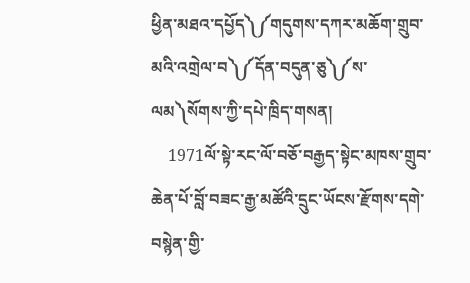ཕྱིན་མཐའ་དཔྱོད༽༼གདུགས་དཀར་མཆོག་གྲུབ་མའི་འགྲེལ་བ༽༼དོན་བདུན་ཅུ༽༼ས་ལམ༽སོགས་ཀྱི་དཔེ་ཁྲིད་གསན།
    1971ལོ་སྟེ་རང་ལོ་བཅོ་བརྒྱད་སྟེང་མཁས་གྲུབ་ཆེན་པོ་བློ་བཟང་རྒྱ་མཚོའི་དྲུང་ཡོངས་རྫོགས་དགེ་བསྙེན་གྱི་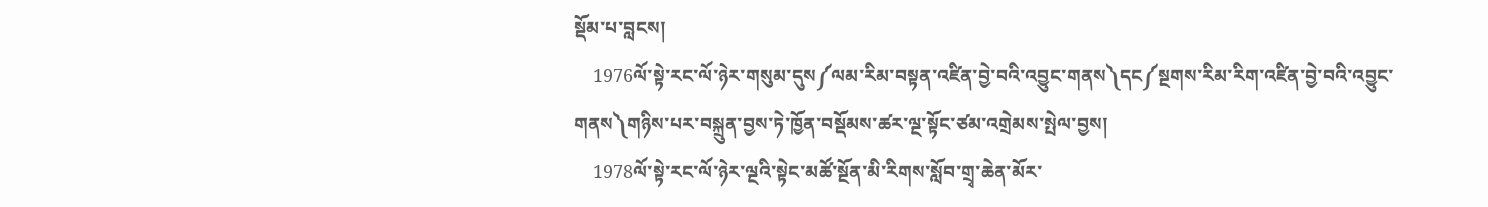སྡོམ་པ་བླངས།
    1976ལོ་སྟེ་རང་ལོ་ཉེར་གསུམ་དུས༼ལམ་རིམ་བསྟན་འཛིན་བྱེ་བའི་འབྱུང་གནས༽དང༼སྔགས་རིམ་རིག་འཛིན་བྱེ་བའི་འབྱུང་གནས༽གཉིས་པར་བསྐྲུན་བྱས་ཏེ་ཁྱོན་བསྡོམས་ཚར་ལྔ་སྟོང་ཙམ་འགྲེམས་སྤེལ་བྱས།
    1978ལོ་སྟེ་རང་ལོ་ཉེར་ལྔའི་སྟེང་མཚོ་སྔོན་མི་རིགས་སློབ་གྲྭ་ཆེན་མོར་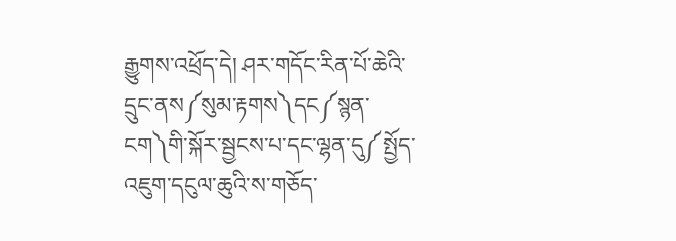རྒྱུགས་འཕྲོད་དེ། ཤར་གདོང་རིན་པོ་ཆེའི་དྲུང་ནས༼སུམ་རྟགས༽དང༼སྙན་ངག༽གི་སྐོར་སྦྱངས་པ་དང་ལྷན་དུ༼སྤྱོད་འཇུག་དངུལ་ཆུའི་ས་གཅོད་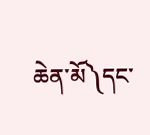ཆེན་མོ༽དང་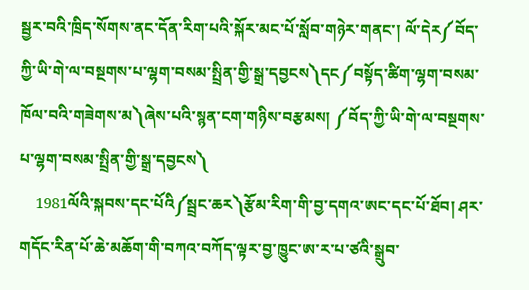སྦྱར་བའི་ཁྲིད་སོགས་ནང་དོན་རིག་པའི་སྐོར་མང་པོ་སློབ་གཉེར་གནང་། ལོ་དེར༼བོད་ཀྱི་ཡི་གེ་ལ་བསྔགས་པ་ལྷག་བསམ་སྤྲིན་གྱི་སྒྲ་དབྱངས༽དང༼བསྟོད་ཚིག་ལྷག་བསམ་ཁོལ་བའི་གཟེགས་མ༽ཞེས་པའི་སྙན་ངག་གཉིས་བརྩམས། ༼བོད་ཀྱི་ཡི་གེ་ལ་བསྔགས་པ་ལྷག་བསམ་སྤྲིན་གྱི་སྒྲ་དབྱངས༽
    1981ལོའི་སྐབས་དང་པོའི༼སྦྲང་ཆར༽རྩོམ་རིག་གི་བྱ་དགའ་ཨང་དང་པོ་ཐོབ། ཤར་གདོང་རིན་པོ་ཆེ་མཆོག་གི་བཀའ་བཀོད་ལྟར་བྱ་ཁྱུང་ཨ་ར་པ་ཙའི་སྒྲུབ་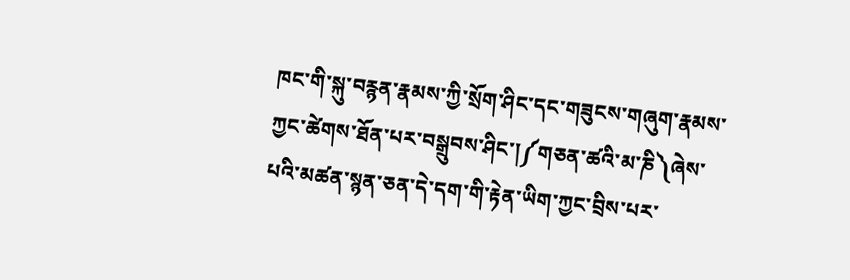ཁང་གི་སྐུ་བརྙན་རྣམས་ཀྱི་སྲོག་ཤིང་དང་གཟུངས་གཞུག་རྣམས་ཀྱང་ཚེགས་ཐོན་པར་བསྒྲུབས་ཤིང་།༼གཅན་ཚའི་མ་ཎི༽ཞེས་པའི་མཚན་སྙན་ཅན་དེ་དག་གི་རྟེན་ཡིག་ཀྱང་བྲིས་པར་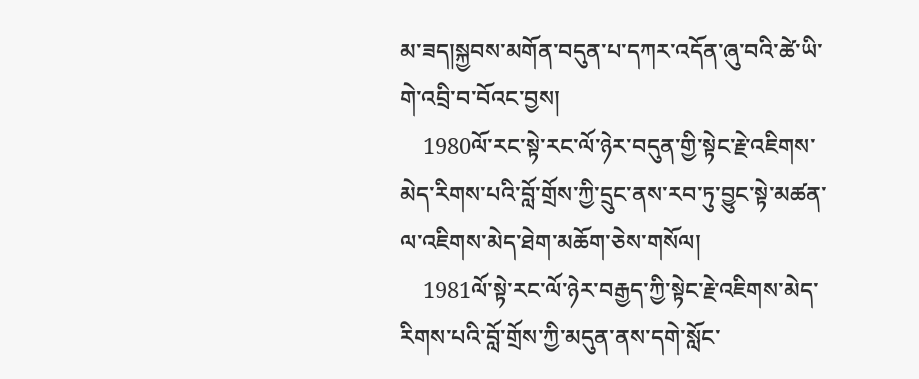མ་ཟད།སྐྱབས་མགོན་བདུན་པ་དཀར་འདོན་ཞུ་བའི་ཚེ་ཡི་གེ་འབྲི་བ་བོའང་བྱས།
    1980ལོ་རང་སྟེ་རང་ལོ་ཉེར་བདུན་གྱི་སྟེང་རྗེ་འཇིགས་མེད་རིགས་པའི་བློ་གྲོས་ཀྱི་དྲུང་ནས་རབ་ཏུ་བྱུང་སྟེ་མཚན་ལ་འཇིགས་མེད་ཐེག་མཆོག་ཅེས་གསོལ།
    1981ལོ་སྟེ་རང་ལོ་ཉེར་བརྒྱད་ཀྱི་སྟེང་རྗེ་འཇིགས་མེད་རིགས་པའི་བློ་གྲོས་ཀྱི་མདུན་ནས་དགེ་སློང་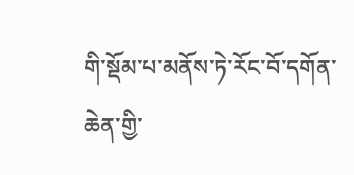གི་སྡོམ་པ་མནོས་ཏེ་རོང་བོ་དགོན་ཆེན་གྱི་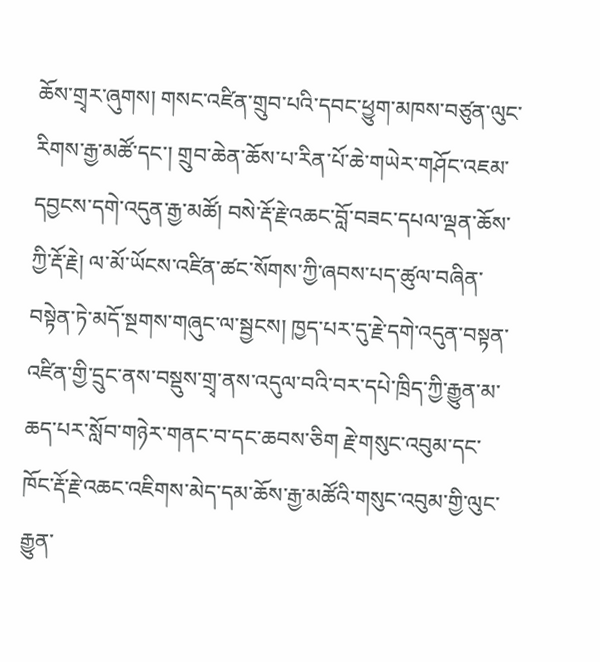ཆོས་གྲྭར་ཞུགས། གསང་འཛིན་གྲུབ་པའི་དབང་ཕྱུག་མཁས་བཙུན་ལུང་རིགས་རྒྱ་མཚོ་དང་། གྲུབ་ཆེན་ཆོས་པ་རིན་པོ་ཆེ་གཡེར་གཤོང་འཇམ་དབྱངས་དགེ་འདུན་རྒྱ་མཚོ། བསེ་རྡོ་རྗེ་འཆང་བློ་བཟང་དཔལ་ལྡན་ཆོས་ཀྱི་རྡོ་རྗེ། ལ་མོ་ཡོངས་འཛིན་ཚང་སོགས་ཀྱི་ཞབས་པད་ཚུལ་བཞིན་བསྟེན་ཏེ་མདོ་སྔགས་གཞུང་ལ་སྦྱངས། ཁྱད་པར་དུ་རྗེ་དགེ་འདུན་བསྟན་འཛིན་གྱི་དྲུང་ནས་བསྡུས་གྲྭ་ནས་འདུལ་བའི་བར་དཔེ་ཁྲིད་ཀྱི་རྒྱུན་མ་ཆད་པར་སློབ་གཉེར་གནང་བ་དང་ཆབས་ཅིག རྗེ་གསུང་འབུམ་དང་ཁོང་རྡོ་རྗེ་འཆང་འཇིགས་མེད་དམ་ཆོས་རྒྱ་མཚོའི་གསུང་འབུམ་གྱི་ལུང་རྒྱུན་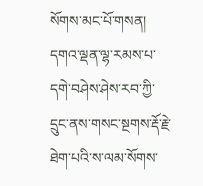སོགས་མང་པོ་གསན། དགའ་ལྡན་ལྷ་རམས་པ་དགེ་བཤེས་ཤེས་རབ་ཀྱི་དྲུང་ནས་གསང་སྔགས་རྡོ་རྗེ་ཐེག་པའི་ས་ལམ་སོགས་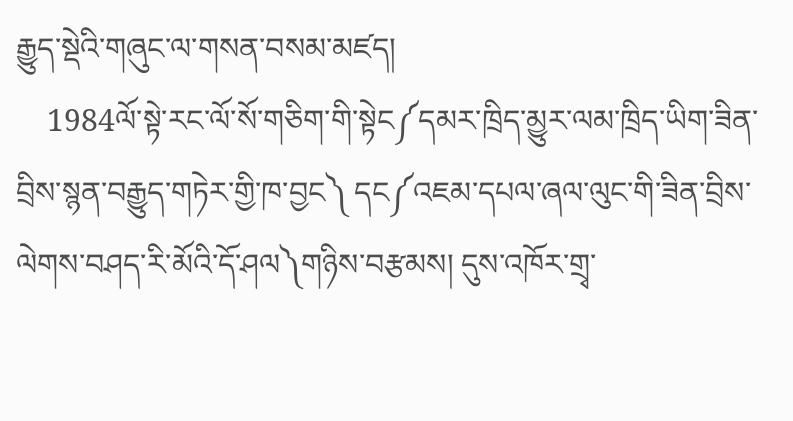རྒྱུད་སྡེའི་གཞུང་ལ་གསན་བསམ་མཛད།
    1984ལོ་སྟེ་རང་ལོ་སོ་གཅིག་གི་སྟེང༼དམར་ཁྲིད་མྱུར་ལམ་ཁྲིད་ཡིག་ཟིན་བྲིས་སྙན་བརྒྱུད་གཏེར་གྱི་ཁ་བྱང༽ དང༼འཇམ་དཔལ་ཞལ་ལུང་གི་ཟིན་བྲིས་ལེགས་བཤད་རི་མོའི་དོ་ཤལ༽གཉིས་བརྩམས། དུས་འཁོར་གྲྭ་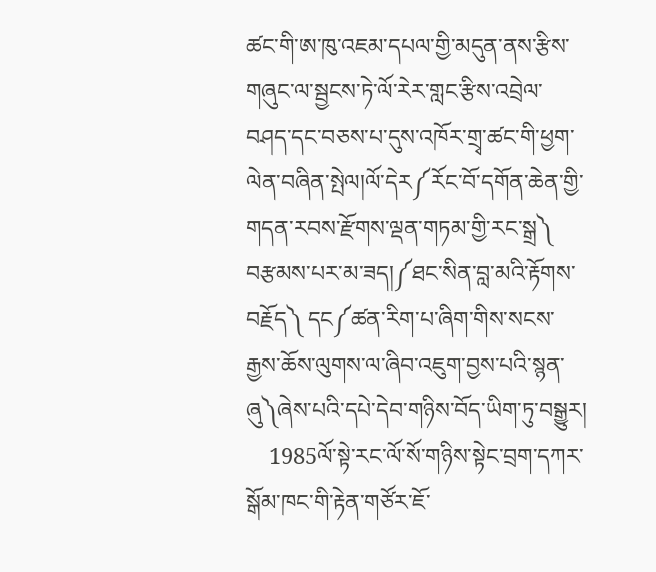ཚང་གི་ཨ་ཁུ་འཇམ་དཔལ་གྱི་མདུན་ནས་རྩིས་གཞུང་ལ་སྦྱངས་ཏེ་ལོ་རེར་གླང་རྩིས་འབྲེལ་བཤད་དང་བཅས་པ་དུས་འཁོར་གྲྭ་ཚང་གི་ཕྱག་ལེན་བཞིན་སྤེལ།ལོ་དེར༼རོང་བོ་དགོན་ཆེན་གྱི་གདན་རབས་རྫོགས་ལྡན་གཏམ་གྱི་རང་སྒྲ༽ བརྩམས་པར་མ་ཟད།༼ཐང་སིན་བླ་མའི་རྟོགས་བརྗོད༽ དང༼ཚན་རིག་པ་ཞིག་གིས་སངས་རྒྱས་ཆོས་ལུགས་ལ་ཞིབ་འཇུག་བྱས་པའི་སྙན་ཞུ༽ཞེས་པའི་དཔེ་དེབ་གཉིས་བོད་ཡིག་ཏུ་བསྒྱུར།
    1985ལོ་སྟེ་རང་ལོ་སོ་གཉིས་སྟེང་བྲག་དཀར་སྒོམ་ཁང་གི་རྟེན་གཙོར་ཇོ་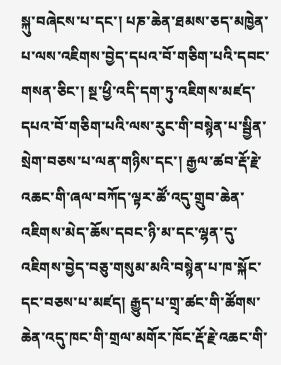སྐུ་བཞེངས་པ་དང་། པཎ་ཆེན་ཐམས་ཅད་མཁྱེན་པ་ལས་འཇིགས་བྱེད་དཔའ་བོ་གཅིག་པའི་དབང་གསན་ཅིང་། སྔ་ཕྱི་འདི་དག་ཏུ་འཇིགས་མཛད་དཔའ་བོ་གཅིག་པའི་ལས་རུང་གི་བསྙེན་པ་སྦྱིན་སྲེག་བཅས་པ་ལན་གཉིས་དང་། རྒྱལ་ཚབ་རྡོ་རྗེ་འཆང་གི་ཞལ་བཀོད་ལྟར་ཚོ་འདུ་གྲུབ་ཆེན་འཇིགས་མེད་ཆོས་དབང་ཉི་མ་དང་ལྷན་དུ་འཇིགས་བྱེད་བཅུ་གསུམ་མའི་བསྙེན་པ་ཁ་སྐོང་དང་བཅས་པ་མཛད། རྒྱུད་པ་གྲྭ་ཚང་གི་ཚོགས་ཆེན་འདུ་ཁང་གི་གྲལ་མགོར་ཁོང་རྡོ་རྗེ་འཆང་གི་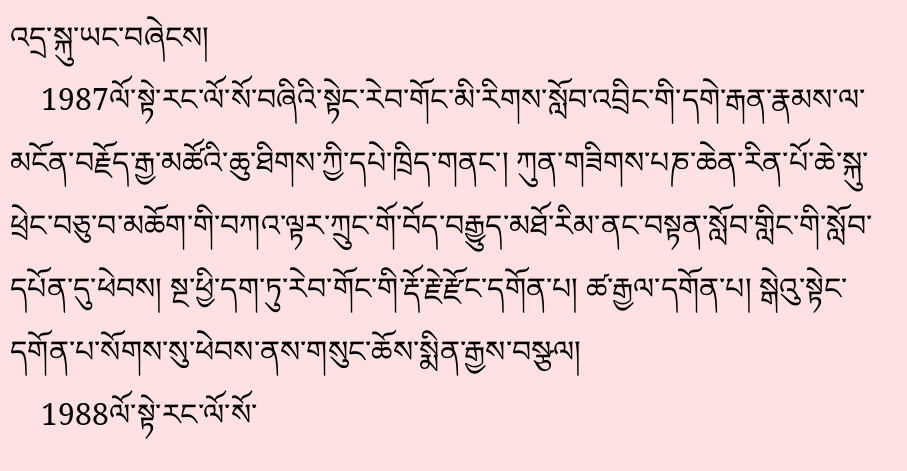འདྲ་སྐུ་ཡང་བཞེངས།
    1987ལོ་སྟེ་རང་ལོ་སོ་བཞིའི་སྟེང་རེབ་གོང་མི་རིགས་སློབ་འབྲིང་གི་དགེ་རྒན་རྣམས་ལ་མངོན་བརྗོད་རྒྱ་མཚོའི་ཆུ་ཐིགས་ཀྱི་དཔེ་ཁྲིད་གནང་། ཀུན་གཟིགས་པཎ་ཆེན་རིན་པོ་ཆེ་སྐུ་ཕྲེང་བཅུ་བ་མཆོག་གི་བཀའ་ལྟར་ཀྲུང་གོ་བོད་བརྒྱུད་མཐོ་རིམ་ནང་བསྟན་སློབ་གླིང་གི་སློབ་དཔོན་དུ་ཕེབས། སྔ་ཕྱི་དག་ཏུ་རེབ་གོང་གི་རྡོ་རྗེ་རྫོང་དགོན་པ། ཚ་རྒྱལ་དགོན་པ། སྒེའུ་སྟེང་དགོན་པ་སོགས་སུ་ཕེབས་ནས་གསུང་ཆོས་སྨིན་རྒྱས་བསྩལ།
    1988ལོ་སྟེ་རང་ལོ་སོ་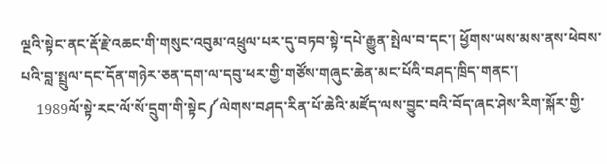ལྔའི་སྟེང་ནང་རྡོ་རྗེ་འཆང་གི་གསུང་འབུམ་འཕྲུལ་པར་དུ་བཏབ་སྟེ་དཔེ་རྒྱུན་སྤེལ་བ་དང་། ཕྱོགས་ཡས་མས་ནས་ཕེབས་པའི་བླ་སྤྲུལ་དང་དོན་གཉེར་ཅན་དག་ལ་དབུ་ཕར་གྱི་གཙོས་གཞུང་ཆེན་མང་པོའི་བཤད་ཁྲིད་གནང་།
    1989ལོ་སྟེ་རང་ལོ་སོ་དྲུག་གི་སྟེང༼ལེགས་བཤད་རིན་པོ་ཆེའི་མཛོད་ལས་བྱུང་བའི་བོད་ཞང་ཤེས་རིག་སྐོར་གྱི་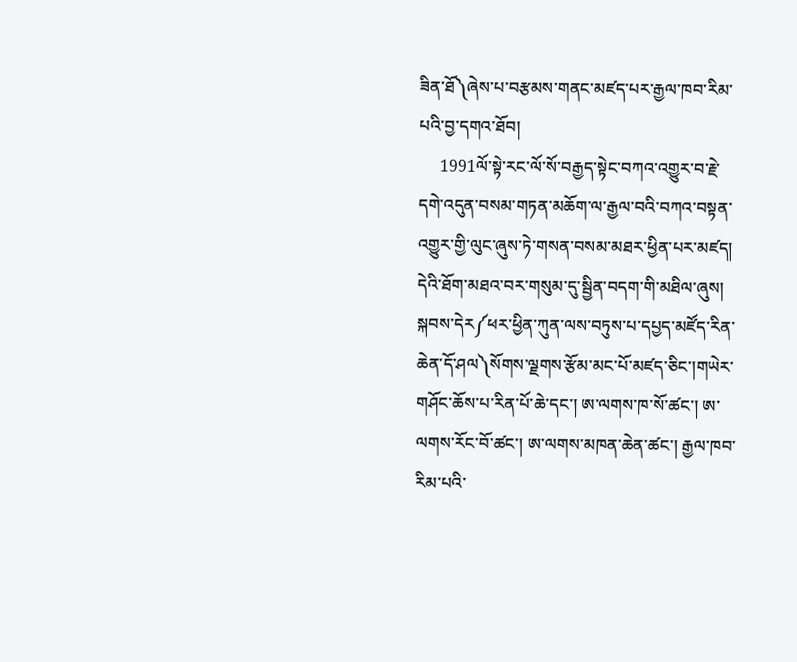ཟིན་ཐོ༽ཞེས་པ་བརྩམས་གནང་མཛད་པར་རྒྱལ་ཁབ་རིམ་པའི་བྱ་དགའ་ཐོབ།
     1991ལོ་སྟེ་རང་ལོ་སོ་བརྒྱད་སྟེང་བཀའ་འགྱུར་བ་རྗེ་དགེ་འདུན་བསམ་གཏན་མཆོག་ལ་རྒྱལ་བའི་བཀའ་བསྟན་འགྱུར་གྱི་ལུང་ཞུས་ཏེ་གསན་བསམ་མཐར་ཕྱིན་པར་མཛད། དེའི་ཐོག་མཐའ་བར་གསུམ་དུ་སྦྱིན་བདག་གི་མཐིལ་ཞུས། སྐབས་དེར༼ཕར་ཕྱིན་ཀུན་ལས་བཏུས་པ་དཔྱད་མཛོད་རིན་ཆེན་དོ་ཤལ༽སོགས་ལྗགས་རྩོམ་མང་པོ་མཛད་ཅིང་།གཡེར་གཤོང་ཆོས་པ་རིན་པོ་ཆེ་དང་། ཨ་ལགས་ཁ་སོ་ཚང་། ཨ་ལགས་རོང་བོ་ཚང་། ཨ་ལགས་མཁན་ཆེན་ཚང་། རྒྱལ་ཁབ་རིམ་པའི་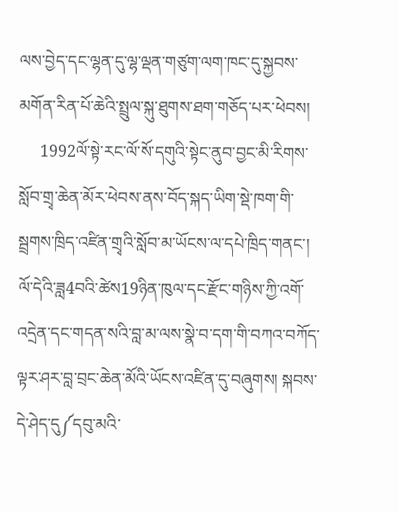ལས་བྱེད་དང་ལྷན་དུ་ལྷ་ལྡན་གཙུག་ལག་ཁང་དུ་སྐྱབས་མགོན་རིན་པོ་ཆེའི་སྤྲུལ་སྐུ་ཐུགས་ཐག་གཅོད་པར་ཕེབས།
     1992ལོ་སྟེ་རང་ལོ་སོ་དགུའི་སྟེང་ནུབ་བྱང་མི་རིགས་སློབ་གྲྭ་ཆེན་མོར་ཕེབས་ནས་བོད་སྐད་ཡིག་སྡེ་ཁག་གི་སྦྲགས་ཁྲིད་འཛིན་གྲྭའི་སློབ་མ་ཡོངས་ལ་དཔེ་ཁྲིད་གནང་། ལོ་དེའི་ཟླ4བའི་ཚེས19ཉིན་ཁུལ་དང་རྫོང་གཉིས་ཀྱི་འགོ་འདྲེན་དང་གདན་སའི་བླ་མ་ལས་སྣེ་བ་དག་གི་བཀའ་བཀོད་ལྟར་ཤར་བླ་བྲང་ཆེན་མོའི་ཡོངས་འཛིན་དུ་བཞུགས། སྐབས་དེ་ཤེད་དུ༼དབུ་མའི་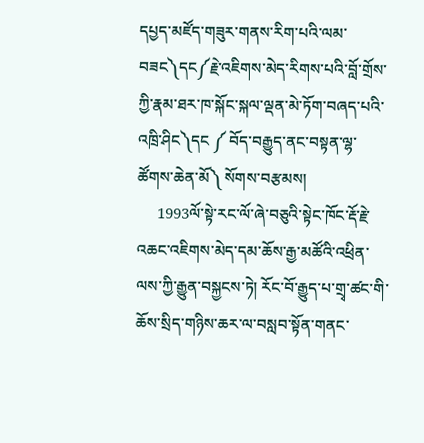དཔྱད་མཛོད་གཟུར་གནས་རིག་པའི་ལམ་བཟང༽དང༼རྗེ་འཇིགས་མེད་རིགས་པའི་བློ་གྲོས་ཀྱི་རྣམ་ཐར་ཁ་སྐོང་སྐལ་ལྡན་མེ་ཏོག་བཞད་པའི་འཁྲི་ཤིང༽དང ༼ བོད་བརྒྱུད་ནང་བསྟན་ལྷ་ཚོགས་ཆེན་མོ༽ སོགས་བརྩམས།
     1993ལོ་སྟེ་རང་ལོ་ཞེ་བཅུའི་སྟེང་ཁོང་རྡོ་རྗེ་འཆང་འཇིགས་མེད་དམ་ཆོས་རྒྱ་མཚོའི་འཕྲིན་ལས་ཀྱི་རྒྱུན་བསྐྱངས་ཏེ། རོང་བོ་རྒྱུད་པ་གྲྭ་ཚང་གི་ཆོས་སྲིད་གཉིས་ཆར་ལ་བསླབ་སྟོན་གནང་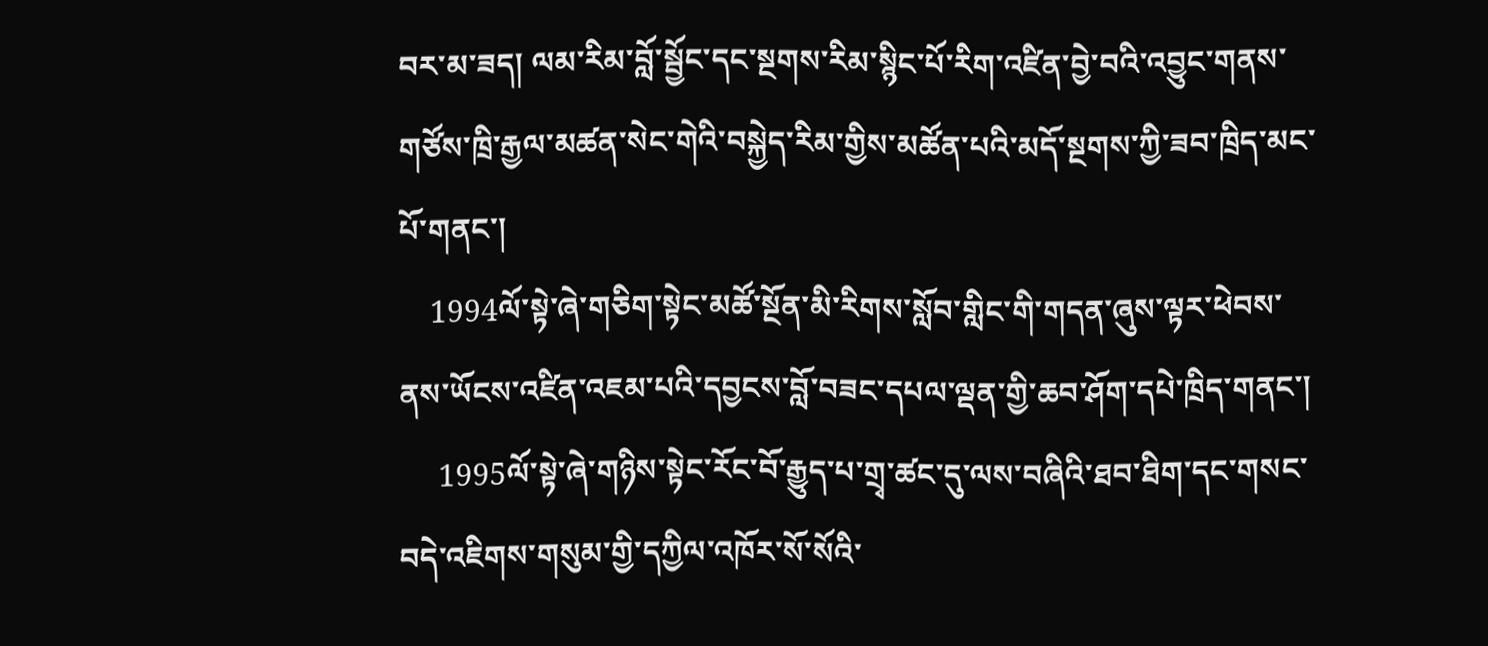བར་མ་ཟད། ལམ་རིམ་བློ་སྦྱོང་དང་སྔགས་རིམ་སྙིང་པོ་རིག་འཛིན་བྱེ་བའི་འབྱུང་གནས་གཙོས་ཁྲི་རྒྱལ་མཚན་སེང་གེའི་བསྐྱེད་རིམ་གྱིས་མཚོན་པའི་མདོ་སྔགས་ཀྱི་ཟབ་ཁྲིད་མང་པོ་གནང་།
    1994ལོ་སྟེ་ཞེ་གཅིག་སྟེང་མཚོ་སྔོན་མི་རིགས་སློབ་གླིང་གི་གདན་ཞུས་ལྟར་ཕེབས་ནས་ཡོངས་འཛིན་འཇམ་པའི་དབྱངས་བློ་བཟང་དཔལ་ལྡན་གྱི་ཆབ་ཤོག་དཔེ་ཁྲིད་གནང་།
     1995ལོ་སྟེ་ཞེ་གཉིས་སྟེང་རོང་བོ་རྒྱུད་པ་གྲྭ་ཚང་དུ་ལས་བཞིའི་ཐབ་ཐིག་དང་གསང་བདེ་འཇིགས་གསུམ་གྱི་དཀྱིལ་འཁོར་སོ་སོའི་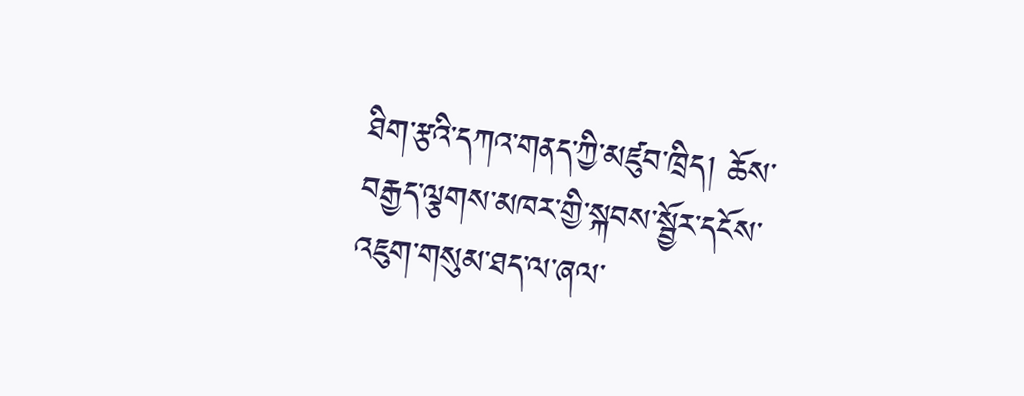ཐིག་རྩའི་དཀའ་གནད་ཀྱི་མཛུབ་ཁྲིད། ཆོས་བརྒྱད་ལྕགས་མཁར་གྱི་སྐབས་སྦྱོར་དངོས་འཇུག་གསུམ་ཐད་ལ་ཞལ་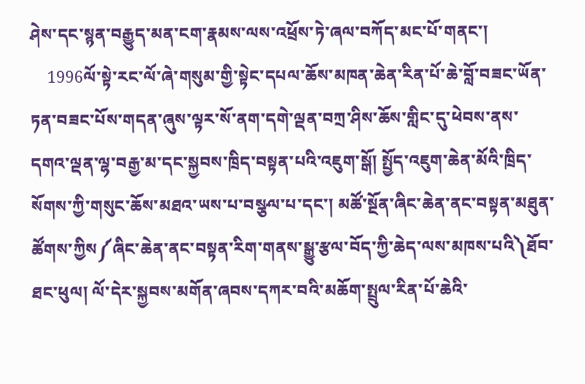ཤེས་དང་སྙན་བརྒྱུད་མན་ངག་རྣམས་ལས་འཕྲོས་ཏེ་ཞལ་བཀོད་མང་པོ་གནང་།
    1996ལོ་སྟེ་རང་ལོ་ཞེ་གསུམ་གྱི་སྟེང་དཔལ་ཆོས་མཁན་ཆེན་རིན་པོ་ཆེ་བློ་བཟང་ཡོན་ཏན་བཟང་པོས་གདན་ཞུས་ལྟར་སོ་ནག་དགེ་ལྡན་བཀྲ་ཤིས་ཆོས་གླིང་དུ་ཕེབས་ནས་དགའ་ལྡན་ལྷ་བརྒྱ་མ་དང་སྐྱབས་ཁྲིད་བསྟན་པའི་འཇུག་སྒོ། སྤྱོད་འཇུག་ཆེན་མོའི་ཁྲིད་སོགས་ཀྱི་གསུང་ཆོས་མཐའ་ཡས་པ་བསྩལ་པ་དང་། མཚོ་སྔོན་ཞིང་ཆེན་ནང་བསྟན་མཐུན་ཚོགས་ཀྱིས༼ཞིང་ཆེན་ནང་བསྟན་རིག་གནས་སྒྱུ་རྩལ་བོད་ཀྱི་ཆེད་ལས་མཁས་པའི༽ཐོབ་ཐང་ཕུལ། ལོ་དེར་སྐྱབས་མགོན་ཞབས་དཀར་བའི་མཆོག་སྤྲུལ་རིན་པོ་ཆེའི་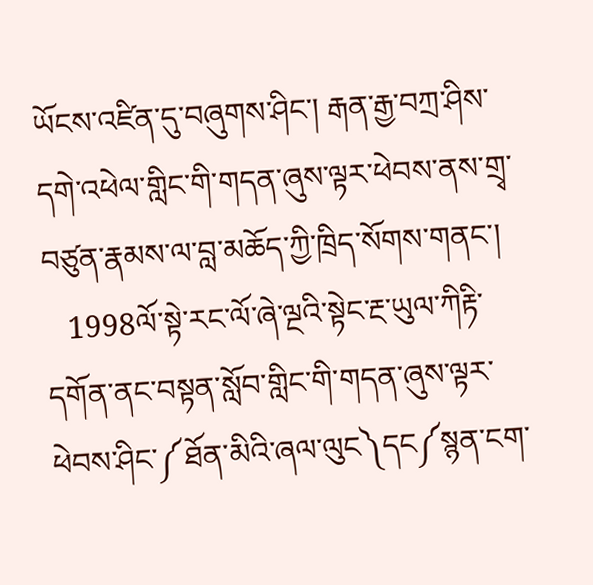ཡོངས་འཛིན་དུ་བཞུགས་ཤིང་། རྒན་རྒྱ་བཀྲ་ཤིས་དགེ་འཕེལ་གླིང་གི་གདན་ཞུས་ལྟར་ཕེབས་ནས་གྲྭ་བཙུན་རྣམས་ལ་བླ་མཆོད་ཀྱི་ཁྲིད་སོགས་གནང་།
   1998ལོ་སྟེ་རང་ལོ་ཞེ་ལྔའི་སྟེང་རྔ་ཡུལ་ཀིརྟི་དགོན་ནང་བསྟན་སློབ་གླིང་གི་གདན་ཞུས་ལྟར་ཕེབས་ཤིང་༼ཐོན་མིའི་ཞལ་ལུང༽དང༼སྙན་ངག་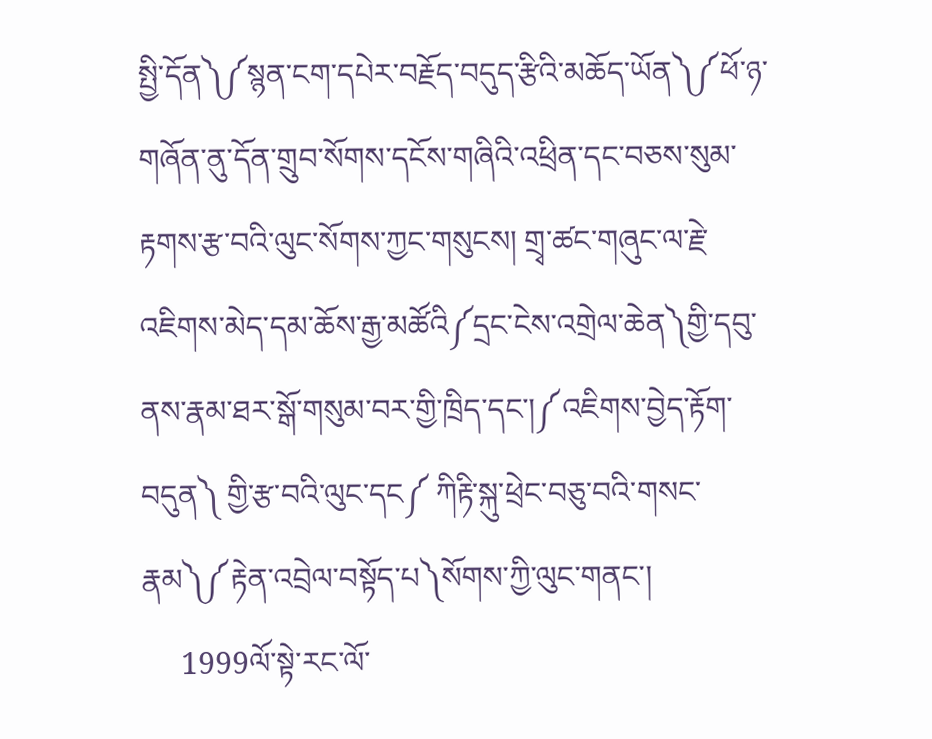སྤྱི་དོན༽༼སྙན་ངག་དཔེར་བརྗོད་བདུད་རྩིའི་མཆོད་ཡོན༽༼ཕོ་ཉ་གཞོན་ནུ་དོན་གྲུབ་སོགས་དངོས་གཞིའི་འཕྲིན་དང་བཅས་སུམ་རྟགས་རྩ་བའི་ལུང་སོགས་ཀྱང་གསུངས། གྲྭ་ཚང་གཞུང་ལ་རྗེ་འཇིགས་མེད་དམ་ཆོས་རྒྱ་མཚོའི༼དྲང་ངེས་འགྲེལ་ཆེན༽གྱི་དབུ་ནས་རྣམ་ཐར་སྒོ་གསུམ་བར་གྱི་ཁྲིད་དང་།༼འཇིགས་བྱེད་རྟོག་བདུན༽ གྱི་རྩ་བའི་ལུང་དང༼ ཀིརྟི་སྐུ་ཕྲེང་བཅུ་བའི་གསང་རྣམ༽༼རྟེན་འབྲེལ་བསྟོད་པ༽སོགས་ཀྱི་ལུང་གནང་།
     1999ལོ་སྟེ་རང་ལོ་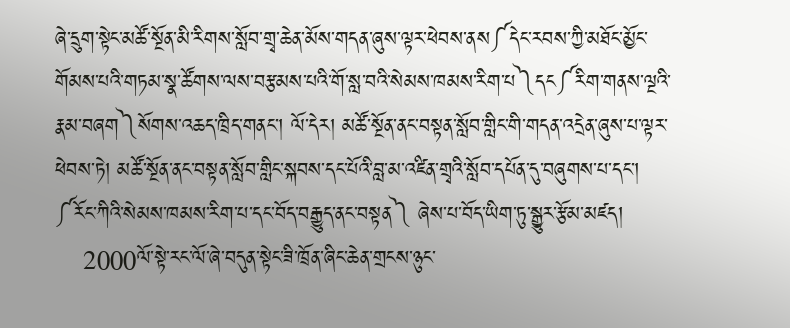ཞེ་དྲུག་སྟེང་མཚོ་སྔོན་མི་རིགས་སློབ་གྲྭ་ཆེན་མོས་གདན་ཞུས་ལྟར་ཕེབས་ནས༼དེང་རབས་ཀྱི་མཐོང་མྱོང་གོམས་པའི་གཏམ་སྣ་ཚོགས་ལས་བརྩམས་པའི་གོ་སླ་བའི་སེམས་ཁམས་རིག་པ༽དང༼རིག་གནས་ལྔའི་རྣམ་བཞག༽སོགས་འཆད་ཁྲིད་གནང་། ལོ་དེར། མཚོ་སྔོན་ནང་བསྟན་སློབ་གླིང་གི་གདན་འདྲེན་ཞུས་པ་ལྟར་ཕེབས་ཏེ། མཚོ་སྔོན་ནང་བསྟན་སློབ་གླིང་སྐབས་དང་པོའི་བླ་མ་འཛིན་གྲྭའི་སློབ་དཔོན་དུ་བཞུགས་པ་དང་། ༼རོང་ཀིའི་སེམས་ཁམས་རིག་པ་དང་བོད་བརྒྱུད་ནང་བསྟན༽ ཞེས་པ་བོད་ཡིག་ཏུ་སྒྱུར་རྩོམ་མཛད།
    2000ལོ་སྟེ་རང་ལོ་ཞེ་བདུན་སྟེང་ཟི་ཁྲོན་ཞིང་ཆེན་གྲངས་ཉུང་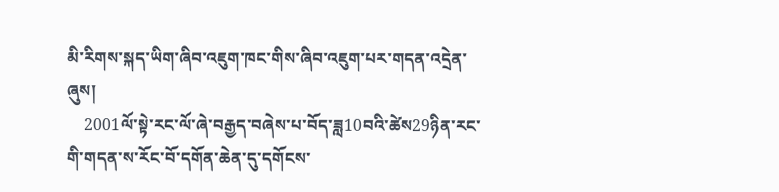མི་རིགས་སྐད་ཡིག་ཞིབ་འཇུག་ཁང་གིས་ཞིབ་འཇུག་པར་གདན་འདྲེན་ཞུས།
    2001ལོ་སྟེ་རང་ལོ་ཞེ་བརྒྱད་བཞེས་པ་བོད་ཟླ10བའི་ཚེས29ཉིན་རང་གི་གདན་ས་རོང་བོ་དགོན་ཆེན་དུ་དགོངས་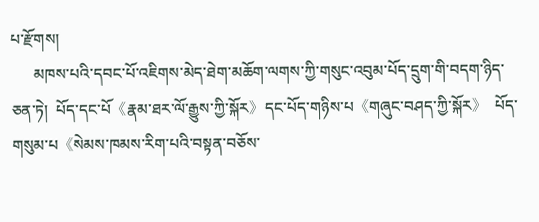པ་རྫོགས།
      མཁས་པའི་དབང་པོ་འཇིགས་མེད་ཐེག་མཆོག་ལགས་ཀྱི་གསུང་འབུམ་པོད་དྲུག་གི་བདག་ཉིད་ཅན་ཏེ།  པོད་དང་པོ《རྣམ་ཐར་ལོ་རྒྱུས་ཀྱི་སྐོར》དང་པོད་གཉིས་པ《གཞུང་བཤད་ཀྱི་སྐོར》  པོད་གསུམ་པ《སེམས་ཁམས་རིག་པའི་བསྟན་བཅོས་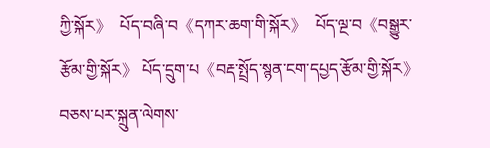ཀྱི་སྐོར》  པོད་བཞི་བ《དཀར་ཆག་གི་སྐོར》  པོད་ལྔ་བ《བསྒྱུར་རྩོམ་གྱི་སྐོར》 པོད་དྲུག་པ《བརྡ་སྤྲོད་སྙན་ངག་དཔྱད་རྩོམ་གྱི་སྐོར》 བཅས་པར་སྐྲུན་ལེགས་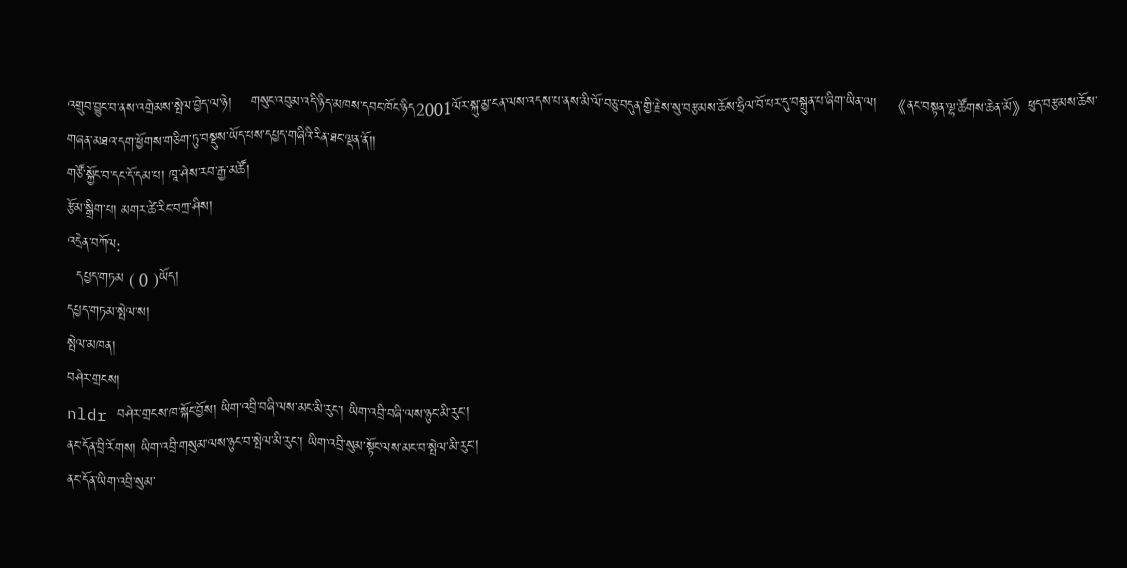འགྲུབ་བྱུང་བ་ནས་འགྲེམས་སྤེལ་བྱེད་ལ་ཉེ།    གསུང་འབུམ་འདི་ཉིད་མཁས་དབང་ཁོང་ཉིད2001ལོར་སྐུ་མྱ་ངན་ལས་འདས་པ་ནས་མི་ལོ་བཅུ་བདུན་གྱི་རྗེས་སུ་བརྩམས་ཆོས་ཧྲིལ་བོ་པར་དུ་བསྐྲུན་པ་ཞིག་ཡིན་ལ།   《ནང་བསྟན་ལྷ་ཚོགས་ཆེན་མོ》ཕུད་བརྩམས་ཆོས་གཞན་མཐའ་དག་ཕྱོགས་གཅིག་ཏུ་བསྡུས་ཡོད་པས་དཔྱད་གཞིའི་རིན་ཐང་ལྡན་ནོ།།
གཙོ་སྐྱོང་བ་དང་དོ་དམ་པ། ཁཱ་ཤེས་རབ་རྒྱ་མཚོ།
རྩོམ་སྒྲིག་པ། མགར་ཚེ་རིང་བཀྲ་ཤིས།
འདྲེན་བཀོལ:
  དཔྱད་གཏམ ( 0 )ཡོད།
དཔྱད་གཏམ་སྤེལ་ས།
སྤེལ་མཁན།
བཤེར་གྲངས།
nldr བཤེར་གྲངས་ཁ་སྐོང་བྱོས། ཡིག་འབྲི་བཞི་ལས་མང་མི་རུང་། ཡིག་འབྲི་བཞི་ལས་ཉུང་མི་རུང་།
ནང་དོན་བྲི་རོགས། ཡིག་འབྲི་གསུམ་ལས་ཉུང་བ་སྤེལ་མི་རུང་། ཡིག་འབྲི་སུམ་སྟོང་ལས་མང་བ་སྤེལ་མི་རུང་།
ནང་དོན་ཡིག་འབྲི་སུམ་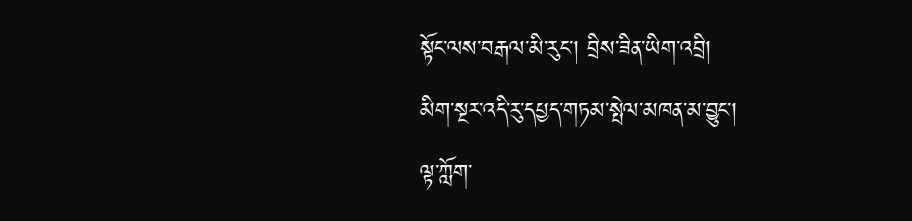སྟོང་ལས་བརྒལ་མི་རུང་། བྲིས་ཟིན་ཡིག་འབྲི།
མིག་སྔར་འདི་རུ་དཔྱད་གཏམ་སྤེལ་མཁན་མ་བྱུང་།
ལྟ་ཀློག་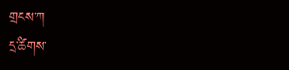གྲངས་ཀ
དྲ་ཚིགས་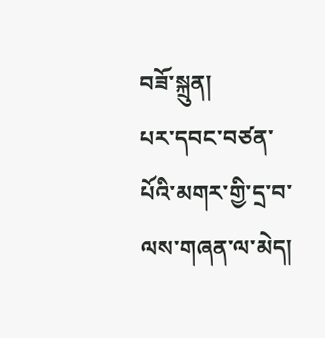བཟོ་སྐྲུན།
པར་དབང་བཙན་པོའི་མགར་གྱི་དྲ་བ་ལས་གཞན་ལ་མེད།